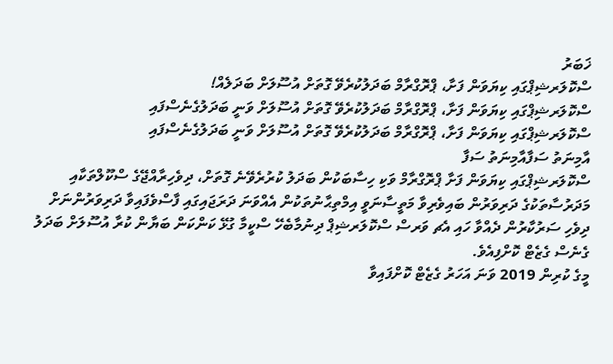ޚަބަރު
ސްކޮލަރޝިޕްގައި ކިޔަވަން ފަށާ، ޕްރޮގްރާމް ބަދަލުކުރެވޭ ގޮތަށް އުސޫލަށް ބަދަލެއް!
ސްކޮލަރޝިޕްގައި ކިޔަވަން ފަށާ، ޕްރޮގްރާމް ބަދަލުކުރެވޭ ގޮތަށް އުސޫލަށް ވަނީ ބަދަލުގެނެސްފައި
ސްކޮލަރޝިޕްގައި ކިޔަވަން ފަށާ، ޕްރޮގްރާމް ބަދަލުކުރެވޭ ގޮތަށް އުސޫލަށް ވަނީ ބަދަލުގެނެސްފައި
އާމިނަތު ސަފާއާމިނަތު ސަފާ
ސްކޮލަރޝިޕްގައި ކިޔަވަން ފަށާ ޕްރޮގްރާމް ވަކި ހިސާބަކުން ބަދަލު ކުރުރެވޭނެ ގޮތަށް، ދިވެހިރާއްޖޭގެ ސްކޫލްތަކާއި މަދަރުސާތަކުގެ ދަރިވަރުން ބައިވެރިވާ މަތީސާނަވީ އިމްތިޙާނުތަކުން އެއްވަނަ ދަރަޖައިގައި ފާސްވެފައިވާ ދަރިވަރުންނަށް ދިވެހި ސަރުކާރުން ދެއްވާ ހައި އެޗ ވަރސް ސްކޮލަރޝިޕް ދިނުމާބެހޭ ސްކީމާ ގުޅޭ ކަންކަން ބަޔާން ކުރާ އުސޫލަށް ބަދަލު ގެނެސް ގެޒެޓް ކޮށްފިއެވެ.
މީގެ ކުރިން 2019 ވަނަ އަހަރު ގެޒެޓް ކޮށްފައިވާ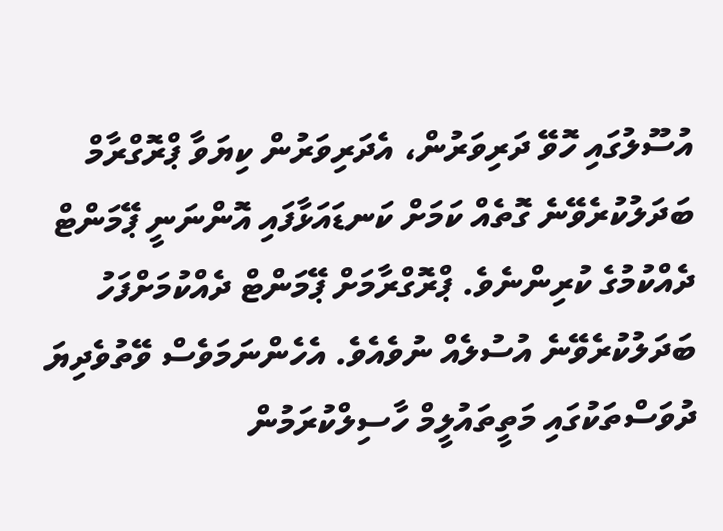އުސޫލުގައި ހޮވޭ ދަރިވަރުން، އެދަރިވަރުން ކިޔަވާ ޕްރޮގްރާމް ބަދަލުކުރެވޭނެ ގޮތެއް ކަމަށް ކަނޑައަޅާފައި އޮންނަނީ ޕޭމަންޓް ދެއްކުމުގެ ކުރިންނެވެ. ޕްރޮގްރާމަށް ޕޭމަންޓް ދެއްކުމަށްފަހު ބަދަލުކުރެވޭނެ އުސުލެއް ނުވެއެވެ. އެހެންނަމަވެސް ވޭތުވެދިޔަ ދުވަސްތަކުގައި މަތީތައުލީމް ހާސިލްކުރަމުން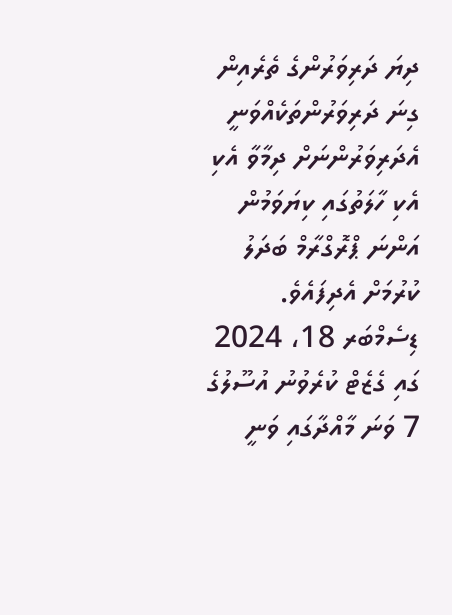ދިޔަ ދަރިވަރުންގެ ތެރެއިން ގިނަ ދަރިވަރުންތަކެއްވަނީ އެދަރިވަރުންނަށް ދިމާވާ އެކި އެކި ހާލަތުގައި ކިޔަވަމުން އަންނަ ޕްރޮގްރާމް ބަދަލު ކުރުމަށް އެދިފައެވެ.
ޑިސެމްބަރ 18، 2024 ގައި ގެޒެޓް ކުރެވުނު އުސޫލުގެ 7 ވަނަ މާއްދާގައި ވަނީ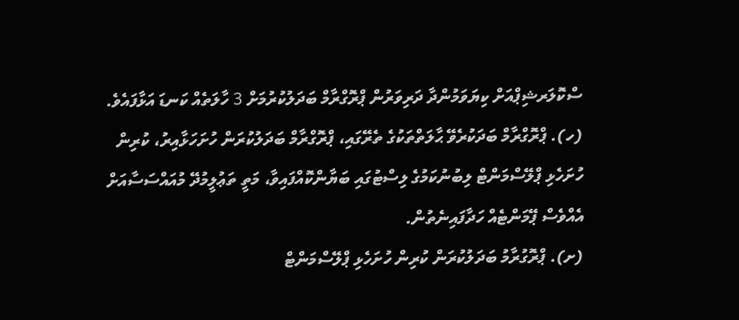ސްކޮލަރޝިޕްއަށް ކިޔަވަމުންދާ ދަރިވަރުން ޕްރޮގްރާމް ބަދަލުކުރުމަށް 3 ހާލަތެއް ކަނޑަ އަޅާފައެވެ.
(ހ). ޕްރޮގްރާމް ބަދަކުރެވޭ ޙާލަތްތަކުގެ ތެރޭގައި، ޕްރޮގްރާމް ބަދަލުކުރަން ހުށަހަޅާއިރު، ކުރިން ހުށަހެޅި ޕްލޭސްމަންޓް ލިބުނުކަމުގެ ލިސްޓުގައި ބަޔާންކޮއްފައިވާ، މަތީ ތަޢުލީމުދޭ މުއައްސަސާއަށް އެއްވެސް ޕޭމަންޓެއް ހަދާފައިނެތުން.
(ށ). ޕްރޮގުރާމު ބަދަލުކުރަން ކުރިން ހުށަހެޅި ޕްލޭސްމަންޓް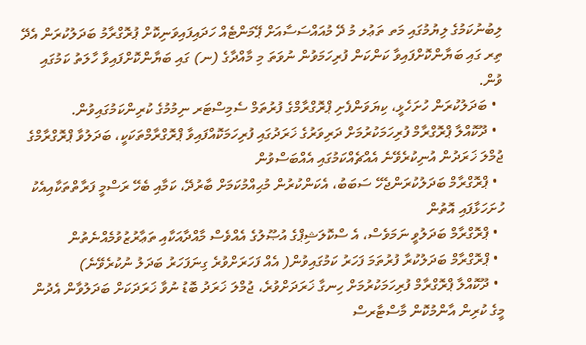ލިބުނުކަމުގެ ލިޔުމުގައި މަތ ތަޢުލ މު ދޭ މުއައްސަސާއަށް ޕޭމަންޓެއް ހަދައިފައިވަނިކޮށް ޕުރޮގްރާމު ބަދަލުކުރަން އެދޭ ތިރ ގައި ބަޔާންކޮށްފައިވާ ކަންކަން ފުރިހަމަވުން ނުވަތަ މި މާއްދާގެ (ނ) ގައި ބަޔާންކޮށްފައިވާ ހާލަތު ކަމުގައި ވުން.
  • ބަދަލުކުރަން ހުށަހެޅީ، ކިޔަވަންފެށި ޕްރޮގްރާމްގެ ފުރުތަމް ސެމިސްޓަރ ނިމުމުގެ ކުރިންކަމުގައިވުން.
  • ދޫކޮއްލާ ޕްރޮގްރާމް ފުރިހަމަކުރުމަށް ދަރިވަރުގެ ޚަރަދުގައި ފުރިހަމަކޮއްފައިވާ ޕްރޮގްރާމްތަކަކީ، ބަދަލުވާ ޕްރޮގްރާމްގެ ޖުމްލަ ޚަރަދުން އުނިކުރެވޭނެ އެއްޗެއްކަމުގައި އެއްބަސްވުން
  • ޕްރޮގްރާމް ބަދަލުކުރަންޖެހޭ ސަބަބު، އެކަންކުރުން މުޙިއްމުކަމަށް ބާރުދޭ، ކަމާއި ބެހޭ ރަސްމީ ފަރާތްތަކާއިއެކު ހުށަހަޅާފައި އޮތުން
  • ޕްރޮގްރާމް ބަދަލުވީ ނަމަވެސް، އެ ސްކޮލަޝިޕްގެ އުޞޫލުގެ އެއްވެސް މާއްދާއަކާއި ތަޢާރުޒުވުމެއްނެތުން
  • ޕްރޮގްރާމް ބަދަލުކުރާ ފުރުތަމަ ފަހަރު ކަމުގައިވުން( އެއް ފަހަރަށްވުރެ ގިނަފަހަރު ބަދަލު ނުކުރެވޭނެ)
  • ދޫކޮއްލާ ޕްރޮގްރާމް ފުރިހަމަކުރުމަށް ހިނގާ ޚަރަދަށްވުރެ، ޖުމްލަ ޚަރަދު ބޮޑު ނުވާ ޚަރަދަކަށް ބަދަލުވާން އެދުން
މީގެ ކުރިން އާންމުކޮން މާސްޓާރސް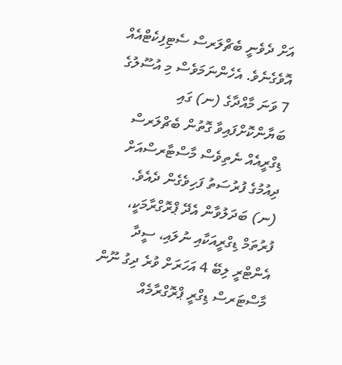އަށް ދެވެނީ ބެޗްލަރސް ސެޓިފިކެޓްއެއް އޮވެގެނެވެ. އެހެންނަމަވެސް މި އުސޫލުގެ 7 ވަނަ މާއްދާގެ (ނ) ގައި ބަޔާންކޮށްފައިވާ ގޮތުން ބެޗްލަރސް ޑިގްރީއެއް ނެތިވެސް މާސްޓާރސްއަށް ދިއުމުގެ ފުރުސަތު ފަހިވެގެން ދެއެވެ.
(ނ) ބަދަލުވާން އެދޭ ޕްރޮގްރާމަކީ، ފުރުތަމް ޑިގްރީއަކާއި ނުލައި، ސީދާ އެންޓްރީ ލިބޭ 4 އަހަރަށް ވުރެ ދިގު ނޫން މާސްޓަރސް ޑިގްރީ ޕްރޮގްރާމެއް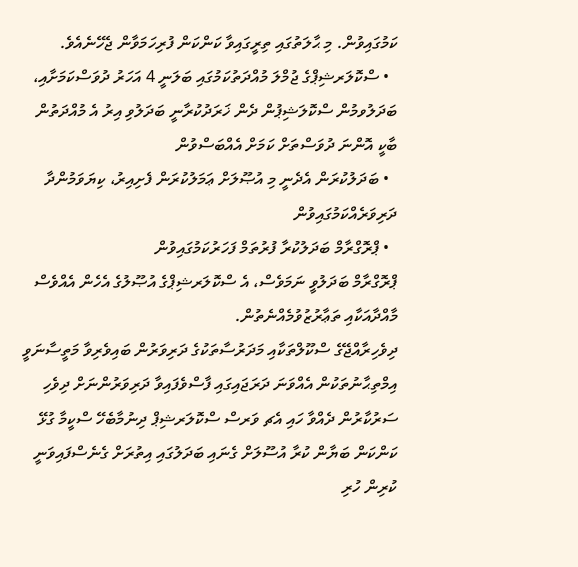ކަމުގައިވުން. މި ޙާލަތުގައި ތިރީގައިވާ ކަންކަން ފުރިހަމަވާން ޖެހޭނެއެވެ.
  • ސްކޮލަރޝިޕްގެ ޖުމްލަ މުއްދަތުކަމުގައި ބަލަނީ 4 އަހަރު ދުވަސްކަމަށާއި، ބަދަލުވމުން ސްކޮލަޝިޕުން ދެން ޚަރަދުކުރާނީ ބަދަލުވި އިރު އެ މުއްދަތުން ބާކީ އޮންނަ ދުވަސްތަށް ކަމަށް އެއްބަސްވުން
  • ބަދަލުކުރަން އެދެނީ މި އުޞޫލަށް ޢަމަލުކުރަން ފެށިއިރު، ކިޔަވަމުންދާ ދަރިވަރެއްކަމުގައިވުން
  • ޕްރޮގްރާމް ބަދަލުކުރާ ފުރުތަމް ފަހަރުކަމުގައިވުން
ޕްރޮގްރާމް ބަދަލުވީ ނަމަވެސް، އެ ސްކޮލަރޝިޕްގެ އުޞޫލުގެ އެހެން އެއްވެސް މާއްދާއަކާއި ތަޢާރުޒުވުމެއްނެތުން.
ދިވެހިރާއްޖޭގެ ސްކޫލްތަކާއި މަދަރުސާތަކުގެ ދަރިވަރުން ބައިވެރިވާ މަތީސާނަވީ އިމްތިޙާނުތަކުން އެއްވަނަ ދަރަޖައިގައި ފާސްވެފައިވާ ދަރިވަރުންނަށް ދިވެހި ސަރުކާރުން ދެއްވާ ހައި އެޗ ވަރސް ސްކޮލަރޝިޕް ދިނުމާބެހޭ ސްކީމާ ގުޅޭ ކަންކަން ބަޔާން ކުރާ އުސޫލަށް ގެނައި ބަދަލުގައި އިތުރަށް ގެނެސްފައިވަނީ ކުރިން ހުރި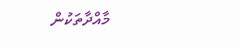މާއްދާތަކުން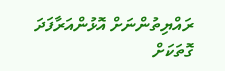ރައްޔިތުންނަށް އޮޅުންއަރާފަދަ ގޮތަކަށް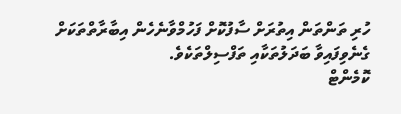ހުރި ތަންތަން އިތުރަށް ސާފުކޮށް ފަހުމްވާނެހެން އިބާރާތްތަކަށް ގެނެވިފައިވާ ބަދަލުތަކާއި ތަފްސިލްތަކެވެ.
ކޮމެންޓް